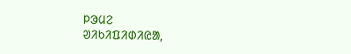ᱞᱳᱢᱮ
ᱣᱤᱠᱤᱯᱤᱰᱤᱭᱟ,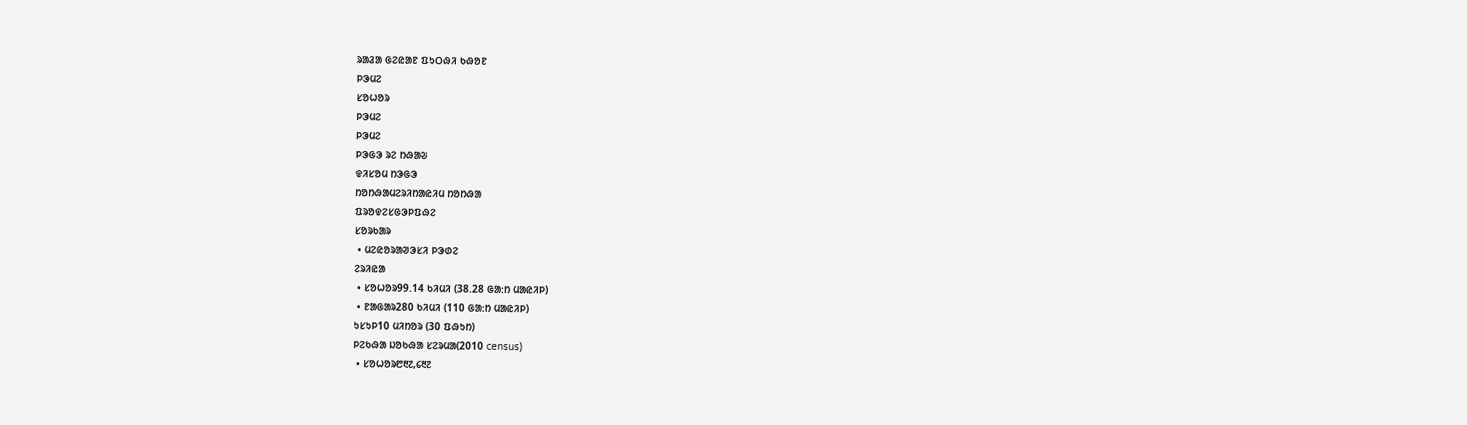ᱨᱟᱲᱟ ᱜᱮᱭᱟᱱ ᱯᱩᱛᱷᱤ ᱠᱷᱚᱱ
ᱞᱳᱢᱮ
ᱥᱚᱦᱚᱨ
ᱞᱳᱢᱮ
ᱞᱳᱢᱮ
ᱞᱳᱜᱳ ᱨᱮ ᱴᱷᱟᱶ
ᱫᱤᱥᱚᱢ ᱴᱳᱜᱳ
ᱴᱚᱴᱷᱟᱢᱮᱨᱤᱴᱟᱭᱤᱢ ᱴᱚᱴᱷᱟ
ᱯᱨᱚᱫᱮᱥᱜᱳᱞᱯᱷᱮ
ᱥᱚᱨᱠᱟᱨ
 • ᱢᱮᱭᱚᱨᱟᱣᱳᱥᱤ ᱞᱳᱰᱮ
ᱮᱨᱤᱭᱟ
 • ᱥᱚᱦᱚᱨ99.14 ᱠᱤᱢᱤ (38.28 ᱜᱟᱺᱴ ᱢᱟᱭᱤᱞ)
 • ᱱᱟᱜᱟᱨ280 ᱠᱤᱢᱤ (110 ᱜᱟᱺᱴ ᱢᱟᱭᱤᱞ)
ᱩᱥᱩᱞ10 ᱢᱤᱴᱚᱨ (30 ᱯᱷᱩᱴ)
ᱞᱮᱠᱷᱟ ᱡᱚᱠᱷᱟ ᱥᱮᱨᱢᱟ(2010 census)
 • ᱥᱚᱦᱚᱨ᱘᱓᱗,᱔᱓᱗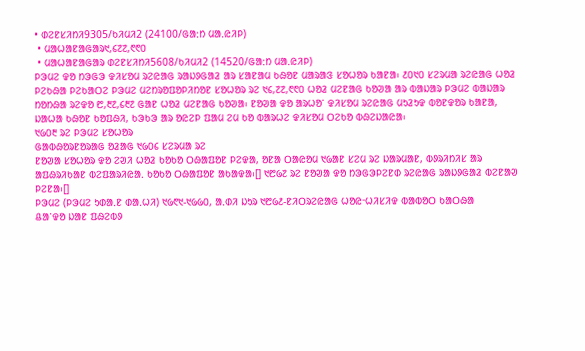• ᱰᱮᱱᱥᱤᱴᱤ9305/ᱠᱤᱢᱤ2 (24100/ᱜᱟᱺᱴ ᱢᱟᱹᱭᱤᱞ)
 • ᱢᱟᱦᱟᱱᱟᱜᱟᱨ᱑,᱔᱗᱗,᱖᱖᱐
 • ᱢᱟᱦᱟᱱᱟᱜᱟᱨ ᱰᱮᱱᱥᱤᱴᱤ5608/ᱠᱤᱢᱤ2 (14520/ᱜᱟᱺᱴ ᱢᱟᱹᱭᱤᱞ)
ᱞᱳᱢᱮ ᱫᱚ ᱴᱳᱜᱳ ᱫᱤᱥᱚᱢ ᱨᱮᱭᱟᱜ ᱨᱟᱡᱽᱜᱟᱲ ᱟᱨ ᱥᱟᱱᱟᱢ ᱠᱷᱚᱱ ᱢᱟᱨᱟᱝ ᱥᱚᱦᱚᱨ ᱠᱟᱱᱟ᱾ ᱒᱐᱑᱐ ᱥᱮᱨᱢᱟ ᱨᱮᱭᱟᱜ ᱦᱚᱲ ᱞᱮᱠᱷᱟ ᱞᱮᱠᱟᱛᱮ ᱞᱳᱢᱮ ᱢᱮᱴᱨᱚᱯᱚᱞᱤᱴᱚᱱ ᱥᱚᱦᱚᱨ ᱨᱮ ᱑᱔,᱗᱗,᱖᱖᱐ ᱦᱚᱲ ᱢᱮᱱᱟᱜ ᱠᱚᱣᱟ ᱟᱨ ᱵᱟᱡᱟᱨ ᱞᱳᱢᱮ ᱵᱟᱡᱟᱨ ᱴᱚᱴᱷᱟ ᱨᱮᱫᱚ ᱘,᱓᱗,᱔᱓᱗ ᱜᱟᱱ ᱦᱚᱲ ᱢᱮᱱᱟᱜ ᱠᱚᱣᱟ᱾ ᱱᱚᱣᱟ ᱫᱚ ᱟᱨᱦᱚᱸ ᱫᱤᱥᱚᱢ ᱨᱮᱭᱟᱜ ᱢᱩᱲᱩᱫ ᱵᱚᱱᱫᱚᱨ ᱠᱟᱱᱟ, ᱡᱟᱦᱟ ᱠᱷᱚᱱ ᱠᱚᱯᱷᱤ, ᱠᱳᱠᱳ ᱟᱨ ᱚᱭᱮᱞ ᱯᱟᱢ ᱮᱢ ᱠᱚ ᱵᱟᱨᱦᱮ ᱫᱤᱥᱚᱢ ᱛᱮᱠᱚ ᱵᱷᱮᱡᱟᱭᱟ᱾
᱑᱙᱐᱓ ᱨᱮ ᱞᱳᱢᱮ ᱥᱚᱦᱚᱨ
ᱜᱟᱵᱷᱚᱨᱱᱚᱨᱟᱜ ᱚᱲᱟᱜ ᱑᱙᱐᱔ ᱥᱮᱨᱢᱟ ᱨᱮ
ᱱᱚᱣᱟ ᱥᱚᱦᱚᱨ ᱫᱚ ᱮᱣᱤ ᱦᱚᱲ ᱠᱚᱠᱚ ᱛᱷᱟᱯᱚᱱ ᱞᱮᱫᱟ, ᱚᱱᱟ ᱛᱟᱭᱚᱢ ᱑᱙ᱟᱱ ᱥᱮᱢ ᱨᱮ ᱡᱟᱨᱢᱟᱱ, ᱵᱽᱨᱤᱴᱤᱥ ᱟᱨ ᱟᱯᱷᱨᱤᱠᱟᱱ ᱵᱮᱯᱟᱨᱤᱭᱟᱹ ᱠᱚᱠᱚ ᱛᱷᱟᱯᱚᱱ ᱟᱠᱟᱫᱟ᱾[] ᱑᱘᱙᱗ ᱨᱮ ᱱᱚᱣᱟ ᱫᱚ ᱴᱳᱜᱳᱞᱮᱱᱰ ᱨᱮᱭᱟᱜ ᱨᱟᱡᱽᱜᱟᱲ ᱵᱮᱱᱟᱣ ᱞᱮᱱᱟ᱾[]
ᱞᱳᱢᱮ (ᱞᱳᱢᱮ ᱩᱰᱟᱹᱱ ᱰᱟᱹᱦᱤ) ᱑᱙᱖᱑-᱑᱙᱙᱐, ᱟᱹᱰᱤ ᱡᱩᱨ ᱑᱘᱙᱒-ᱱᱤᱛᱨᱮᱭᱟᱜ ᱦᱚᱭᱼᱦᱤᱥᱤᱫ ᱵᱟᱵᱚᱛ ᱠᱟᱛᱷᱟ
ᱪᱟᱸᱫᱚ ᱡᱟᱱ ᱯᱷᱮᱵᱽ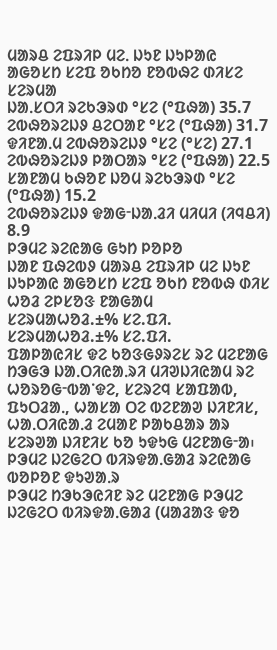ᱢᱟᱨᱪ ᱮᱯᱨᱤᱞ ᱢᱮᱹ ᱡᱩᱱ ᱡᱩᱞᱟᱭ ᱟᱜᱚᱥᱴ ᱥᱮᱯ ᱚᱠᱴᱚ ᱱᱚᱵᱷᱮ ᱰᱤᱥᱮ ᱥᱮᱨᱢᱟ
ᱡᱟᱹᱥᱛᱤ ᱨᱮᱠᱳᱨᱰ °ᱥᱮ (°ᱯᱷᱟ) 35.7
ᱮᱵᱷᱚᱨᱮᱡᱽ ᱪᱮᱛᱟᱱ °ᱥᱮ (°ᱯᱷᱟ) 31.7
ᱫᱤᱱᱟᱹᱢ ᱮᱵᱷᱚᱨᱮᱡᱽ °ᱥᱮ (°ᱥᱮ) 27.1
ᱮᱵᱷᱚᱨᱮᱡᱽ ᱞᱟᱛᱟᱨ °ᱥᱮ (°ᱯᱷᱟ) 22.5
ᱥᱟᱱᱟᱢ ᱠᱷᱚᱱ ᱡᱚᱢ ᱨᱮᱠᱳᱨᱰ °ᱥᱮ (°ᱯᱷᱟ) 15.2
ᱮᱵᱷᱚᱨᱮᱡᱽ ᱫᱟᱜᱼᱡᱟᱹᱲᱤ ᱢᱤᱢᱤ (ᱤᱧᱪᱤ) 8.9
ᱞᱳᱢᱮ ᱨᱮᱭᱟᱜ ᱜᱩᱴ ᱞᱚᱞᱚ
ᱡᱟᱱ ᱯᱷᱮᱵᱽ ᱢᱟᱨᱪ ᱮᱯᱨᱤᱞ ᱢᱮ ᱡᱩᱱ ᱡᱩᱞᱟᱭ ᱟᱜᱚᱥᱴ ᱥᱮᱯ ᱚᱠᱴ ᱱᱚᱵᱷ ᱰᱤᱥ
ᱦᱚᱲ ᱮᱞᱥᱚᱝ ᱱᱟᱜᱟᱢ
ᱥᱮᱨᱢᱟᱦᱚᱲ.±% ᱥᱮ.ᱯᱤ.
ᱥᱮᱨᱢᱟᱦᱚᱲ.±% ᱥᱮ.ᱯᱤ.
ᱯᱟᱞᱟᱭᱤᱥ ᱫᱮ ᱠᱚᱝᱜᱽᱨᱮᱥ ᱨᱮ ᱢᱮᱱᱟᱜ ᱴᱳᱜᱳ ᱡᱟᱹᱛᱤᱭᱟᱹᱨᱤ ᱢᱤᱣᱡᱤᱭᱟᱢ ᱨᱮ ᱦᱚᱨᱚᱜᱼᱵᱟᱸᱫᱮ, ᱥᱮᱨᱮᱧ ᱥᱟᱯᱟᱵ, ᱯᱩᱛᱲᱟᱹ, ᱦᱟᱥᱟ ᱛᱮ ᱵᱮᱱᱟᱣ ᱡᱤᱱᱤᱥ, ᱦᱟᱹᱛᱤᱭᱟᱹᱲ ᱮᱢᱟᱱ ᱞᱟᱠᱪᱟᱨ ᱟᱨ ᱥᱮᱨᱣᱟ ᱡᱤᱱᱤᱥ ᱠᱚ ᱩᱫᱩᱜ ᱢᱮᱱᱟᱜᱼᱟ᱾
ᱞᱳᱢᱮ ᱡᱮᱜᱮᱛ ᱵᱤᱨᱫᱟᱹᱜᱟᱲ ᱨᱮᱭᱟᱜ ᱵᱚᱞᱚᱱ ᱫᱩᱣᱟᱹᱨ
ᱞᱳᱢᱮ ᱴᱳᱠᱳᱭᱤᱱ ᱨᱮ ᱢᱮᱱᱟᱜ ᱞᱳᱢᱮ ᱡᱮᱜᱮᱛ ᱵᱤᱨᱫᱟᱹᱜᱟᱲ (ᱢᱟᱲᱟᱝ ᱫᱚ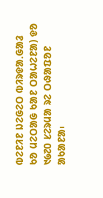ᱵᱮᱱᱤᱱ ᱡᱮᱜᱮᱛ ᱵᱤᱨᱫᱟᱹᱜᱟᱲ ᱠᱚ ᱢᱮᱛᱟᱜ ᱠᱟᱱ ᱛᱟᱦᱮᱱᱟ) ᱫᱚ ᱑᱙᱗᱐ ᱥᱮᱨᱢᱟ ᱨᱮ ᱛᱷᱟᱯᱚᱱ ᱟᱠᱟᱱᱟ᱾